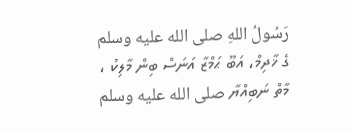رَسُولُ اللهِ صلى الله عليه وسلم ގެ ޚާދިމް، އަބޫ ޙަމްޒާ އަނަސް ބިން މާލިކު ، މާތް ނަބިއްޔާ صلى الله عليه وسلم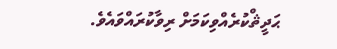ޙަދީޘްކުރެއްވިކަމަށް ރިވާކުރައްވައެވެ.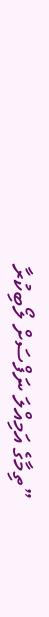”ތިމާގެ އަމިއްލަ ނަފްސަށް ލޯބިކުރާ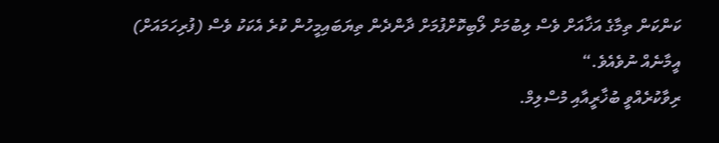ކަންކަން ތިމާގެ އަޚާއަށް ވެސް ލިބުމަށް ލޯބިކޮށްފުމަށް ދާންދެން ތިޔަބައިމީހުން ކުރެ އެކަކު ވެސް (ފުރިހަމައަށް) އީމާނެއް ނުވެއެވެ.“
ރިވާކުރެއްވީ ބުޚާރީއާއި މުސްލިމް.